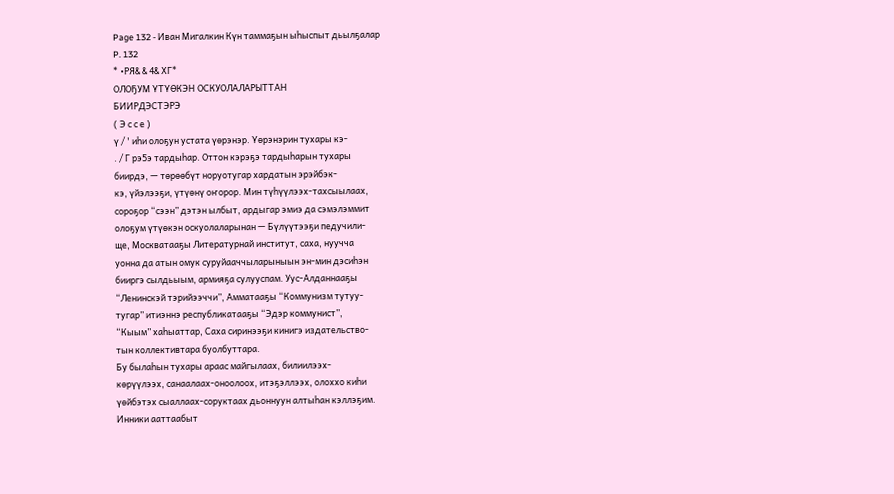Page 132 - Иван Мигалкин Күн таммаҕын ыһыспыт дьылҕалар
P. 132
* •РЯ& & 4& ХГ*
ОЛОҔУМ ҮТҮӨКЭН ОСКУОЛАЛАРЫТТАН
БИИРДЭСТЭРЭ
( Э с с е )
ү / ' иһи олоҕун устата үөрэнэр. Үөрэнэрин тухары кэ-
. / Г рэ5э тардыһар. Оттон кэрэҕэ тардыһарын тухары
биирдэ, — төрөөбүт норуотугар хардатын эрэйбэк-
кэ, үйэлээҕи, үтүөнү оҥорор. Мин түһүүлээх-тахсыылаах,
сороҕор “сээн” дэтэн ылбыт, ардыгар эмиэ да сэмэлэммит
олоҕум үтүөкэн оскуолаларынан — Бүлүүтээҕи педучили-
ще, Москватааҕы Литературнай институт, саха, нуучча
уонна да атын омук суруйааччыларыныын эн-мин дэсиһэн
бииргэ сылдьыым, армияҕа сулууспам. Уус-Алданнааҕы
“Ленинскэй тэрийээччи”, Амматааҕы “Коммунизм тутуу-
тугар” итиэннэ республикатааҕы “Эдэр коммунист”,
“Кыым” хаһыаттар, Саха сиринээҕи кинигэ издательство-
тын коллективтара буолбуттара.
Бу былаһын тухары араас майгылаах, билиилээх-
көрүүлээх, санаалаах-оноолоох, итэҕэллээх, олоххо киһи
үөйбэтэх сыаллаах-соруктаах дьоннуун алтыһан кэллэҕим.
Инники ааттаабыт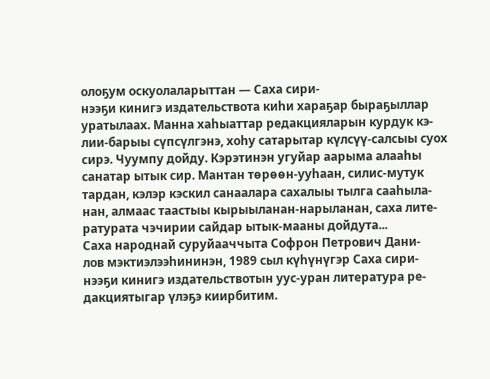олоҕум оскуолаларыттан — Саха сири-
нээҕи кинигэ издательствота киһи хараҕар быраҕыллар
уратылаах. Манна хаһыаттар редакцияларын курдук кэ-
лии-барыы сүпсүлгэнэ, хоһу сатарытар күлсүү-салсыы суох
сирэ. Чуумпу дойду. Кэрэтинэн угуйар аарыма алааһы
санатар ытык сир. Мантан төрөөн-ууһаан, силис-мутук
тардан, кэлэр кэскил санаалара сахалыы тылга сааһыла-
нан, алмаас таастыы кырыыланан-нарыланан, саха лите-
ратурата чэчирии сайдар ытык-мааны дойдута...
Саха народнай суруйааччыта Софрон Петрович Дани-
лов мэктиэлээһининэн, 1989 сыл күһүнүгэр Саха сири-
нээҕи кинигэ издательствотын уус-уран литература ре-
дакциятыгар үлэҕэ киирбитим.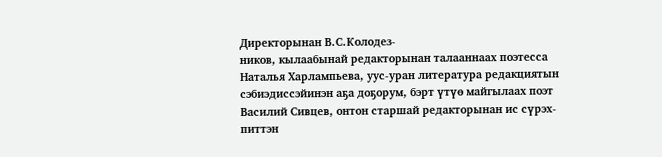Директорынан В.С.Колодез-
ников, кылаабынай редакторынан талааннаах поэтесса
Наталья Харлампьева, уус-уран литература редакциятын
сэбиэдиссэйинэн аҕа доҕорум, бэрт үтүө майгылаах поэт
Василий Сивцев, онтон старшай редакторынан ис сүрэх-
питтэн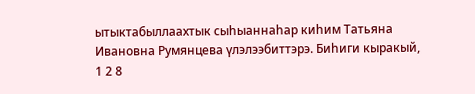ытыктабыллаахтык сыһыаннаһар киһим Татьяна
Ивановна Румянцева үлэлээбиттэрэ. Биһиги кыракый,
1 2 8